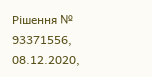Рішення № 93371556, 08.12.2020,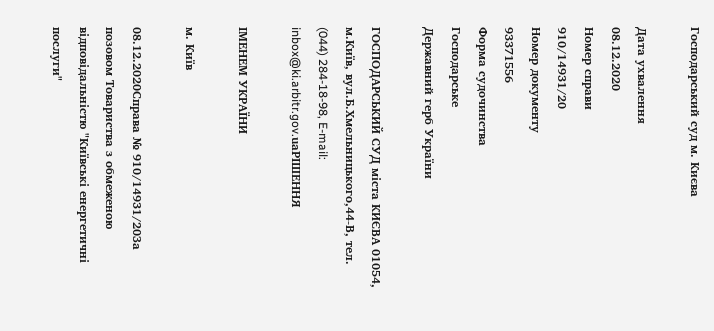Господарський суд м. Києва

Дата ухвалення
08.12.2020
Номер справи
910/14931/20
Номер документу
93371556
Форма судочинства
Господарське
Державний герб України

ГОСПОДАРСЬКИЙ СУД міста КИЄВА 01054, м.Київ, вул.Б.Хмельницького,44-В, тел. (044) 284-18-98, E-mail: inbox@ki.arbitr.gov.uaРІШЕННЯ

ІМЕНЕМ УКРАЇНИ

м. Київ

08.12.2020Справа № 910/14931/20За позовом Товариства з обмеженою відповідальністю "Київські енергетичні послуги"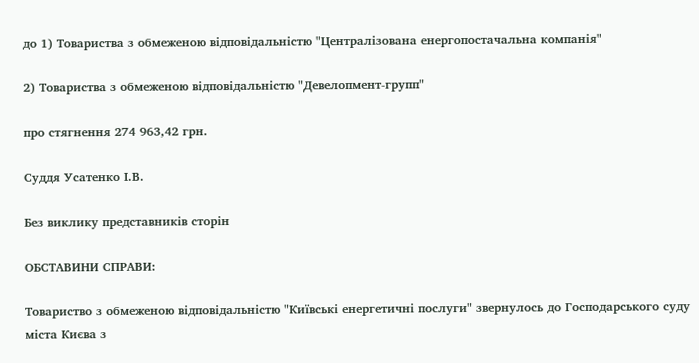до 1) Товариства з обмеженою відповідальністю "Централізована енергопостачальна компанія"

2) Товариства з обмеженою відповідальністю "Девелопмент-групп"

про стягнення 274 963,42 грн.

Суддя Усатенко І.В.

Без виклику представників сторін

ОБСТАВИНИ СПРАВИ:

Товариство з обмеженою відповідальністю "Київські енергетичні послуги" звернулось до Господарського суду міста Києва з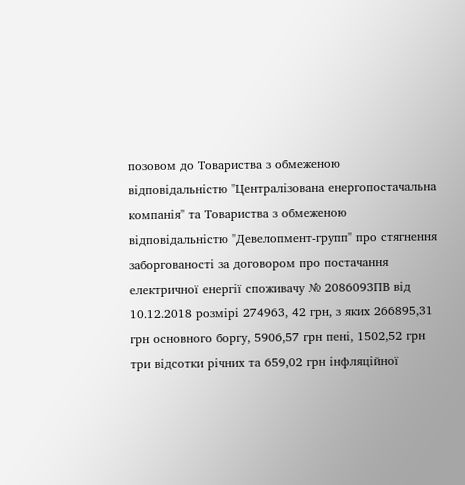позовом до Товариства з обмеженою відповідальністю "Централізована енергопостачальна компанія" та Товариства з обмеженою відповідальністю "Девелопмент-групп" про стягнення заборгованості за договором про постачання електричної енергії споживачу № 2086093ПВ від 10.12.2018 розмірі 274963, 42 грн, з яких 266895,31 грн основного боргу, 5906,57 грн пені, 1502,52 грн три відсотки річних та 659,02 грн інфляційної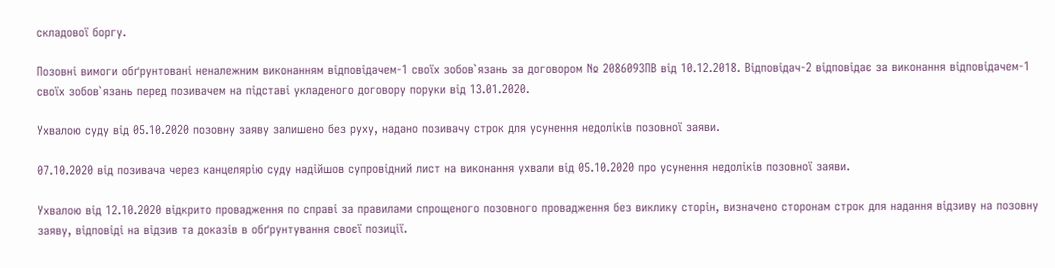складової боргу.

Позовні вимоги обґрунтовані неналежним виконанням відповідачем-1 своїх зобов`язань за договором № 2086093ПВ від 10.12.2018. Відповідач-2 відповідає за виконання відповідачем-1 своїх зобов`язань перед позивачем на підставі укладеного договору поруки від 13.01.2020.

Ухвалою суду від 05.10.2020 позовну заяву залишено без руху, надано позивачу строк для усунення недоліків позовної заяви.

07.10.2020 від позивача через канцелярію суду надійшов супровідний лист на виконання ухвали від 05.10.2020 про усунення недоліків позовної заяви.

Ухвалою від 12.10.2020 відкрито провадження по справі за правилами спрощеного позовного провадження без виклику сторін, визначено сторонам строк для надання відзиву на позовну заяву, відповіді на відзив та доказів в обґрунтування своєї позиції.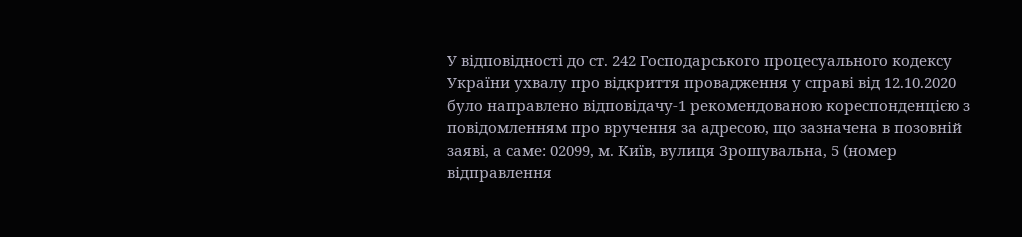У відповідності до ст. 242 Господарського процесуального кодексу України ухвалу про відкриття провадження у справі від 12.10.2020 було направлено відповідачу-1 рекомендованою кореспонденцією з повідомленням про вручення за адресою, що зазначена в позовній заяві, а саме: 02099, м. Київ, вулиця Зрошувальна, 5 (номер відправлення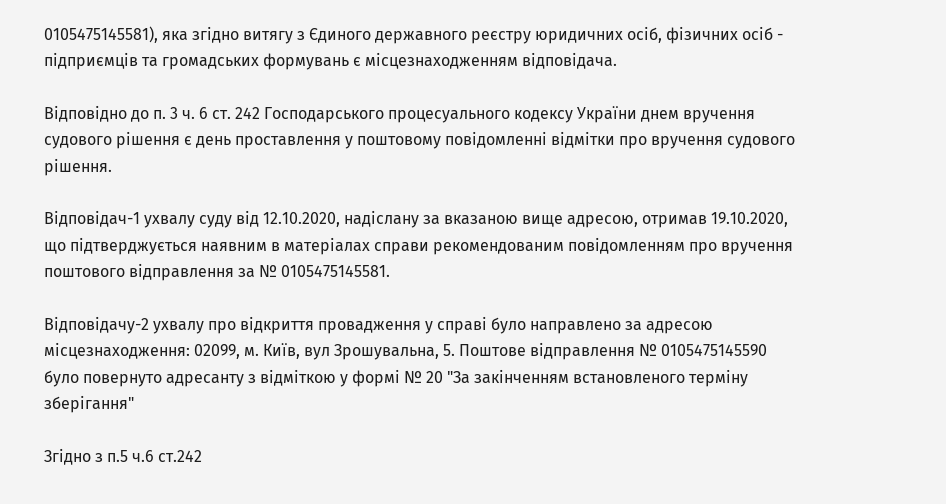0105475145581), яка згідно витягу з Єдиного державного реєстру юридичних осіб, фізичних осіб - підприємців та громадських формувань є місцезнаходженням відповідача.

Відповідно до п. 3 ч. 6 ст. 242 Господарського процесуального кодексу України днем вручення судового рішення є день проставлення у поштовому повідомленні відмітки про вручення судового рішення.

Відповідач-1 ухвалу суду від 12.10.2020, надіслану за вказаною вище адресою, отримав 19.10.2020, що підтверджується наявним в матеріалах справи рекомендованим повідомленням про вручення поштового відправлення за № 0105475145581.

Відповідачу-2 ухвалу про відкриття провадження у справі було направлено за адресою місцезнаходження: 02099, м. Київ, вул Зрошувальна, 5. Поштове відправлення № 0105475145590 було повернуто адресанту з відміткою у формі № 20 "За закінченням встановленого терміну зберігання"

Згідно з п.5 ч.6 ст.242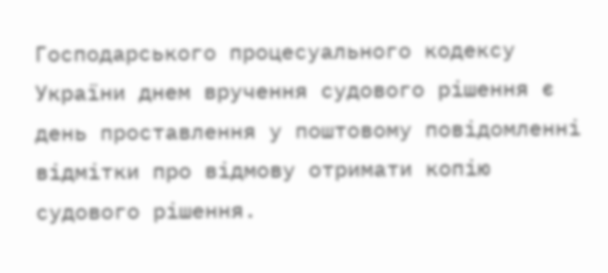Господарського процесуального кодексу України днем вручення судового рішення є день проставлення у поштовому повідомленні відмітки про відмову отримати копію судового рішення.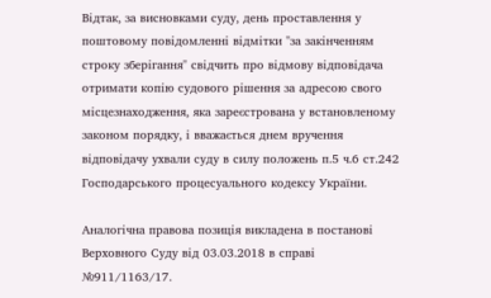Відтак, за висновками суду, день проставлення у поштовому повідомленні відмітки "за закінченням строку зберігання" свідчить про відмову відповідача отримати копію судового рішення за адресою свого місцезнаходження, яка зареєстрована у встановленому законом порядку, і вважається днем вручення відповідачу ухвали суду в силу положень п.5 ч.6 ст.242 Господарського процесуального кодексу України.

Аналогічна правова позиція викладена в постанові Верховного Суду від 03.03.2018 в справі №911/1163/17.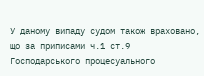У даному випаду судом також враховано, що за приписами ч.1 ст.9 Господарського процесуального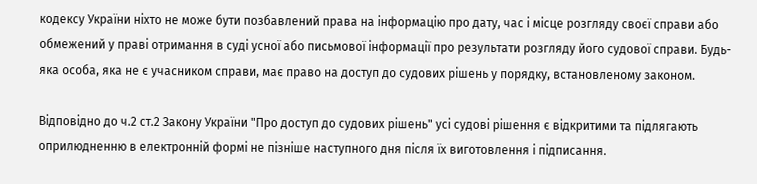кодексу України ніхто не може бути позбавлений права на інформацію про дату, час і місце розгляду своєї справи або обмежений у праві отримання в суді усної або письмової інформації про результати розгляду його судової справи. Будь-яка особа, яка не є учасником справи, має право на доступ до судових рішень у порядку, встановленому законом.

Відповідно до ч.2 ст.2 Закону України "Про доступ до судових рішень" усі судові рішення є відкритими та підлягають оприлюдненню в електронній формі не пізніше наступного дня після їх виготовлення і підписання.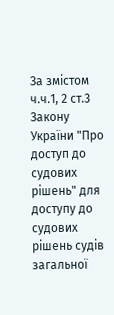За змістом ч.ч.1, 2 ст.3 Закону України "Про доступ до судових рішень" для доступу до судових рішень судів загальної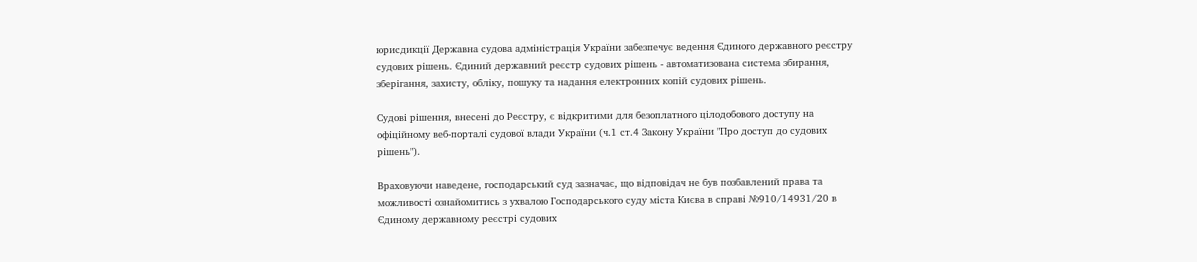юрисдикції Державна судова адміністрація України забезпечує ведення Єдиного державного реєстру судових рішень. Єдиний державний реєстр судових рішень - автоматизована система збирання, зберігання, захисту, обліку, пошуку та надання електронних копій судових рішень.

Судові рішення, внесені до Реєстру, є відкритими для безоплатного цілодобового доступу на офіційному веб-порталі судової влади України (ч.1 ст.4 Закону України "Про доступ до судових рішень").

Враховуючи наведене, господарський суд зазначає, що відповідач не був позбавлений права та можливості ознайомитись з ухвалою Господарського суду міста Києва в справі №910/14931/20 в Єдиному державному реєстрі судових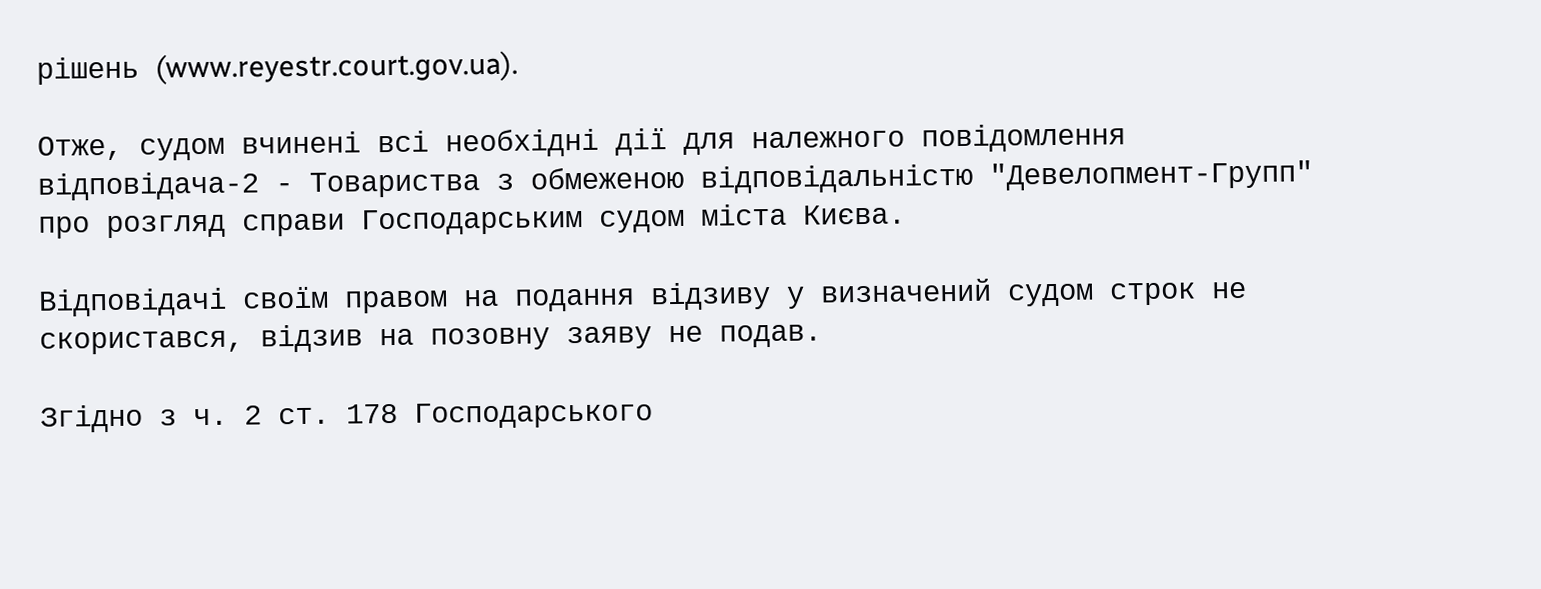рішень (www.reyestr.court.gov.ua).

Отже, судом вчинені всі необхідні дії для належного повідомлення відповідача-2 - Товариства з обмеженою відповідальністю "Девелопмент-Групп" про розгляд справи Господарським судом міста Києва.

Відповідачі своїм правом на подання відзиву у визначений судом строк не скористався, відзив на позовну заяву не подав.

Згідно з ч. 2 ст. 178 Господарського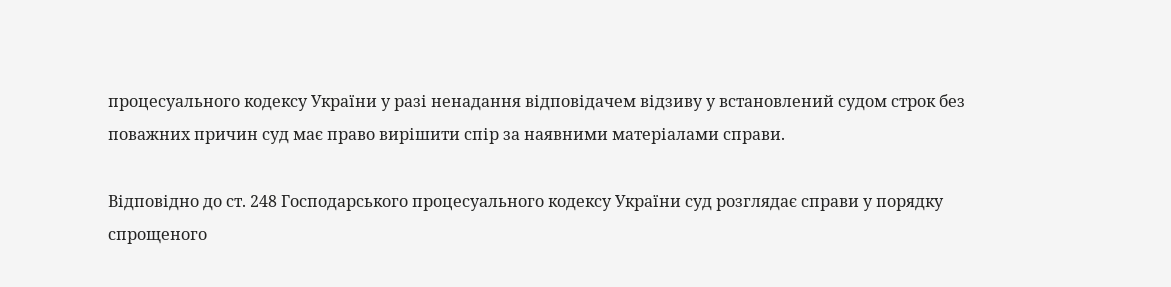процесуального кодексу України у разі ненадання відповідачем відзиву у встановлений судом строк без поважних причин суд має право вирішити спір за наявними матеріалами справи.

Відповідно до ст. 248 Господарського процесуального кодексу України суд розглядає справи у порядку спрощеного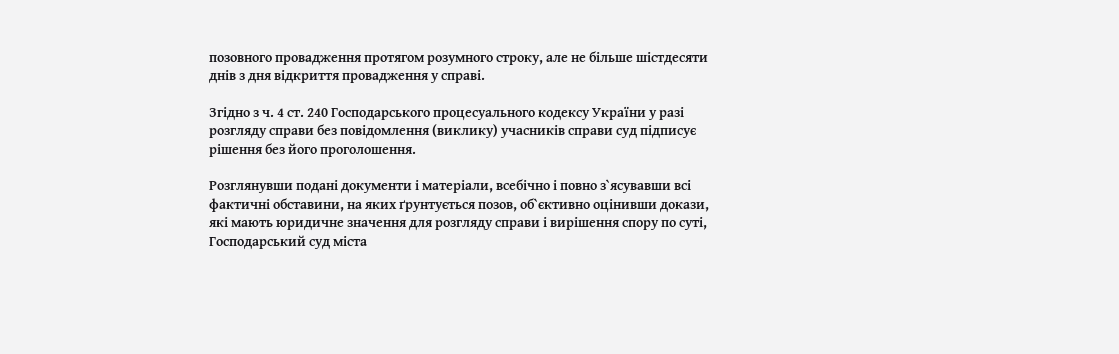позовного провадження протягом розумного строку, але не більше шістдесяти днів з дня відкриття провадження у справі.

Згідно з ч. 4 ст. 240 Господарського процесуального кодексу України у разі розгляду справи без повідомлення (виклику) учасників справи суд підписує рішення без його проголошення.

Розглянувши подані документи і матеріали, всебічно і повно з`ясувавши всі фактичні обставини, на яких ґрунтується позов, об`єктивно оцінивши докази, які мають юридичне значення для розгляду справи і вирішення спору по суті, Господарський суд міста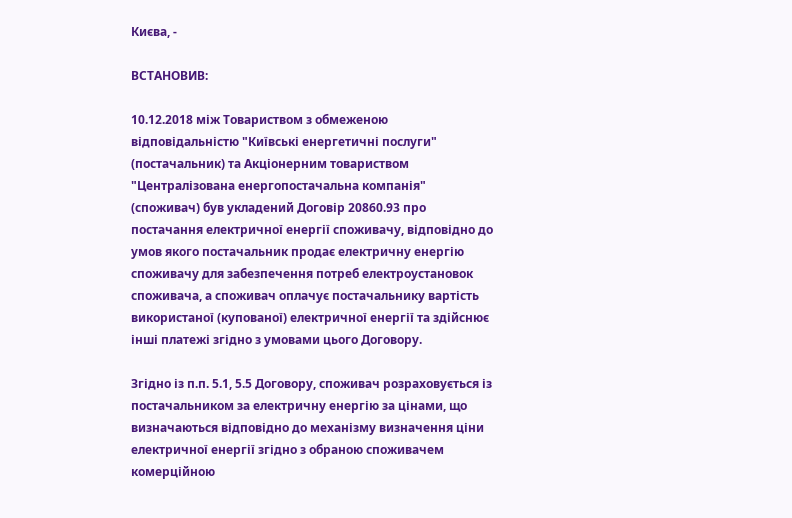Києва, -

ВСТАНОВИВ:

10.12.2018 між Товариством з обмеженою відповідальністю "Київські енергетичні послуги" (постачальник) та Акціонерним товариством "Централізована енергопостачальна компанія" (споживач) був укладений Договір 20860.93 про постачання електричної енергії споживачу, відповідно до умов якого постачальник продає електричну енергію споживачу для забезпечення потреб електроустановок споживача, а споживач оплачує постачальнику вартість використаної (купованої) електричної енергії та здійснює інші платежі згідно з умовами цього Договору.

Згідно із п.п. 5.1, 5.5 Договору, споживач розраховується із постачальником за електричну енергію за цінами, що визначаються відповідно до механізму визначення ціни електричної енергії згідно з обраною споживачем комерційною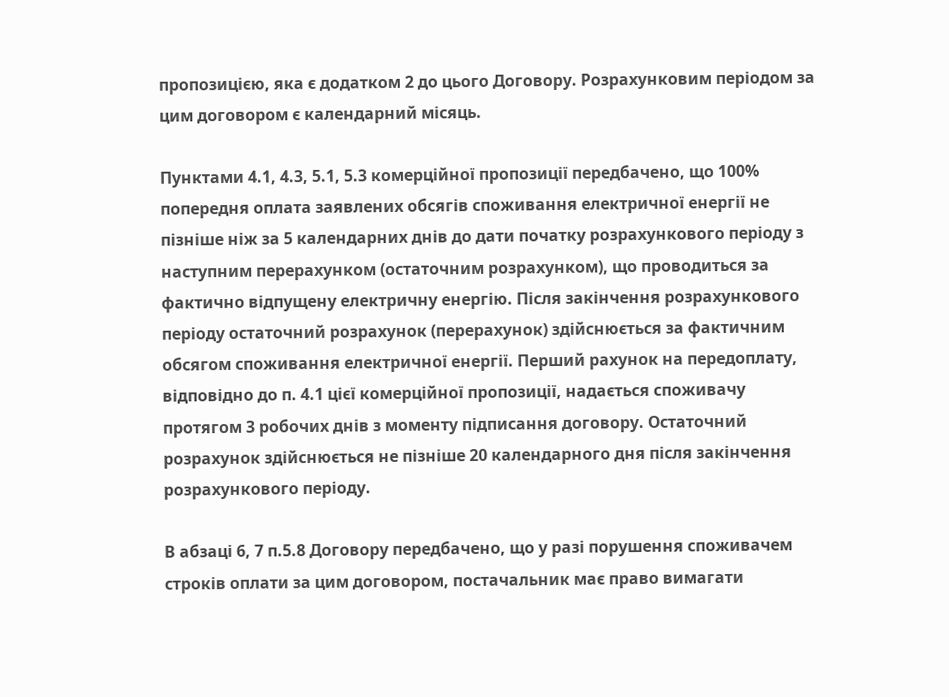пропозицією, яка є додатком 2 до цього Договору. Розрахунковим періодом за цим договором є календарний місяць.

Пунктами 4.1, 4.3, 5.1, 5.3 комерційної пропозиції передбачено, що 100% попередня оплата заявлених обсягів споживання електричної енергії не пізніше ніж за 5 календарних днів до дати початку розрахункового періоду з наступним перерахунком (остаточним розрахунком), що проводиться за фактично відпущену електричну енергію. Після закінчення розрахункового періоду остаточний розрахунок (перерахунок) здійснюється за фактичним обсягом споживання електричної енергії. Перший рахунок на передоплату, відповідно до п. 4.1 цієї комерційної пропозиції, надається споживачу протягом 3 робочих днів з моменту підписання договору. Остаточний розрахунок здійснюється не пізніше 20 календарного дня після закінчення розрахункового періоду.

В абзаці 6, 7 п.5.8 Договору передбачено, що у разі порушення споживачем строків оплати за цим договором, постачальник має право вимагати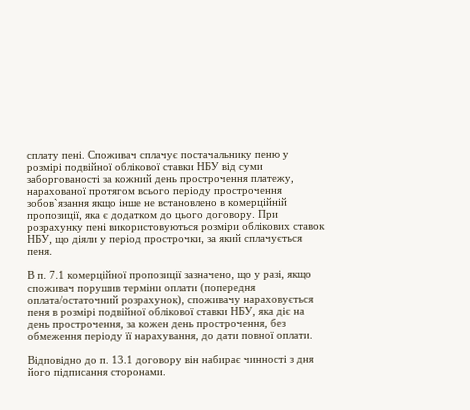сплату пені. Споживач сплачує постачальнику пеню у розмірі подвійної облікової ставки НБУ від суми заборгованості за кожний день прострочення платежу, нарахованої протягом всього періоду прострочення зобов`язання якщо інше не встановлено в комерційній пропозиції, яка є додатком до цього договору. При розрахунку пені використовуються розміри облікових ставок НБУ, що діяли у період прострочки, за який сплачується пеня.

В п. 7.1 комерційної пропозиції зазначено, що у разі, якщо споживач порушив терміни оплати (попередня оплата/остаточний розрахунок), споживачу нараховується пеня в розмірі подвійної облікової ставки НБУ, яка діє на день прострочення, за кожен день прострочення, без обмеження періоду її нарахування, до дати повної оплати.

Відповідно до п. 13.1 договору він набирає чинності з дня його підписання сторонами.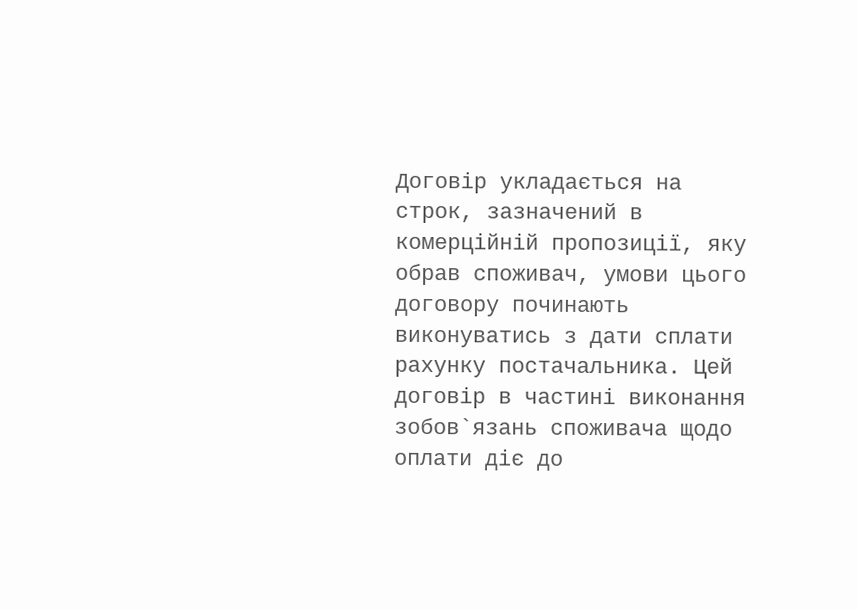Договір укладається на строк, зазначений в комерційній пропозиції, яку обрав споживач, умови цього договору починають виконуватись з дати сплати рахунку постачальника. Цей договір в частині виконання зобов`язань споживача щодо оплати діє до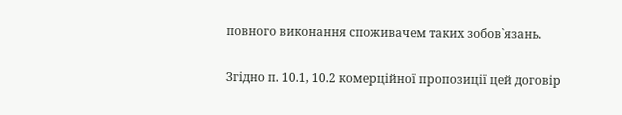повного виконання споживачем таких зобов`язань.

Згідно п. 10.1, 10.2 комерційної пропозиції цей договір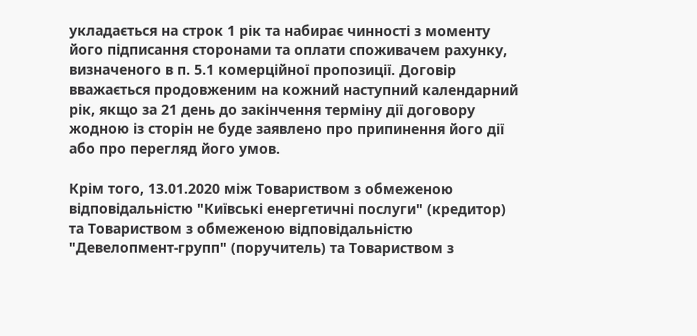укладається на строк 1 рік та набирає чинності з моменту його підписання сторонами та оплати споживачем рахунку, визначеного в п. 5.1 комерційної пропозиції. Договір вважається продовженим на кожний наступний календарний рік, якщо за 21 день до закінчення терміну дії договору жодною із сторін не буде заявлено про припинення його дії або про перегляд його умов.

Крім того, 13.01.2020 між Товариством з обмеженою відповідальністю "Київські енергетичні послуги" (кредитор) та Товариством з обмеженою відповідальністю "Девелопмент-групп" (поручитель) та Товариством з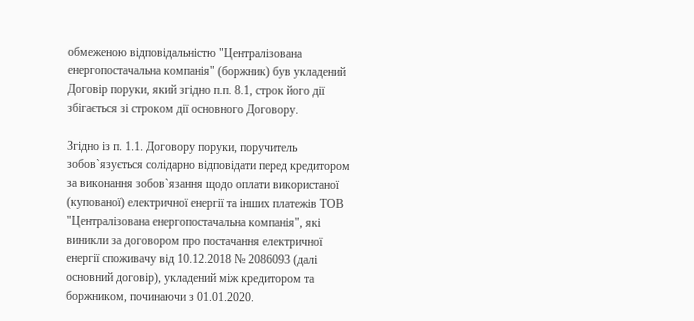обмеженою відповідальністю "Централізована енергопостачальна компанія" (боржник) був укладений Договір поруки, який згідно п.п. 8.1, строк його дії збігається зі строком дії основного Договору.

Згідно із п. 1.1. Договору поруки, поручитель зобов`язується солідарно відповідати перед кредитором за виконання зобов`язання щодо оплати використаної (купованої) електричної енергії та інших платежів ТОВ "Централізована енергопостачальна компанія", які виникли за договором про постачання електричної енергії споживачу від 10.12.2018 № 2086093 (далі основний договір), укладений між кредитором та боржником, починаючи з 01.01.2020.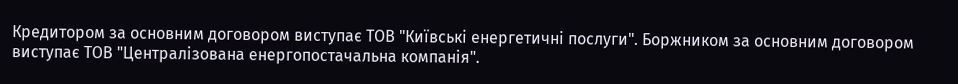Кредитором за основним договором виступає ТОВ "Київські енергетичні послуги". Боржником за основним договором виступає ТОВ "Централізована енергопостачальна компанія".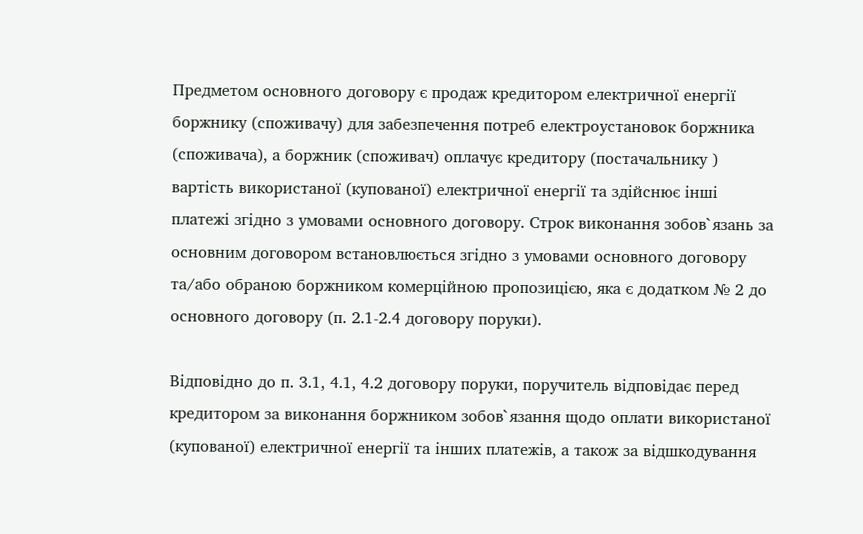Предметом основного договору є продаж кредитором електричної енергії боржнику (споживачу) для забезпечення потреб електроустановок боржника (споживача), а боржник (споживач) оплачує кредитору (постачальнику ) вартість використаної (купованої) електричної енергії та здійснює інші платежі згідно з умовами основного договору. Строк виконання зобов`язань за основним договором встановлюється згідно з умовами основного договору та/або обраною боржником комерційною пропозицією, яка є додатком № 2 до основного договору (п. 2.1-2.4 договору поруки).

Відповідно до п. 3.1, 4.1, 4.2 договору поруки, поручитель відповідає перед кредитором за виконання боржником зобов`язання щодо оплати використаної (купованої) електричної енергії та інших платежів, а також за відшкодування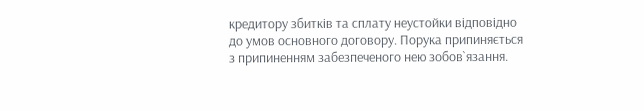кредитору збитків та сплату неустойки відповідно до умов основного договору. Порука припиняється з припиненням забезпеченого нею зобов`язання.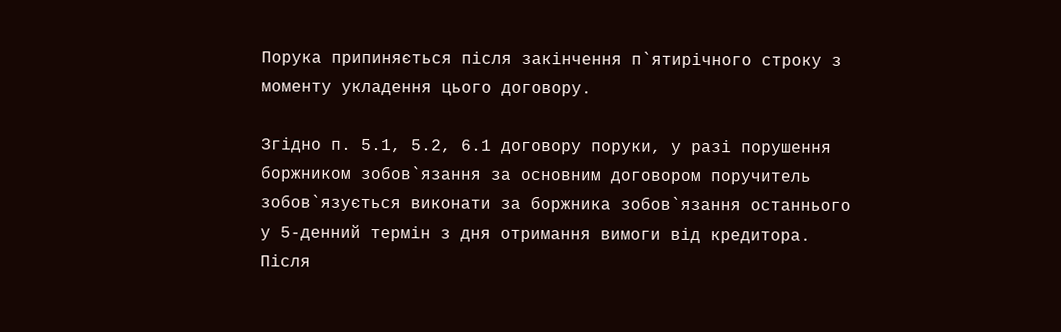Порука припиняється після закінчення п`ятирічного строку з моменту укладення цього договору.

Згідно п. 5.1, 5.2, 6.1 договору поруки, у разі порушення боржником зобов`язання за основним договором поручитель зобов`язується виконати за боржника зобов`язання останнього у 5-денний термін з дня отримання вимоги від кредитора. Після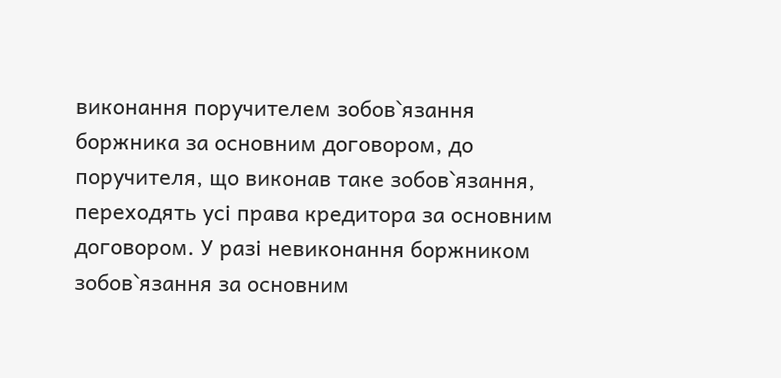виконання поручителем зобов`язання боржника за основним договором, до поручителя, що виконав таке зобов`язання, переходять усі права кредитора за основним договором. У разі невиконання боржником зобов`язання за основним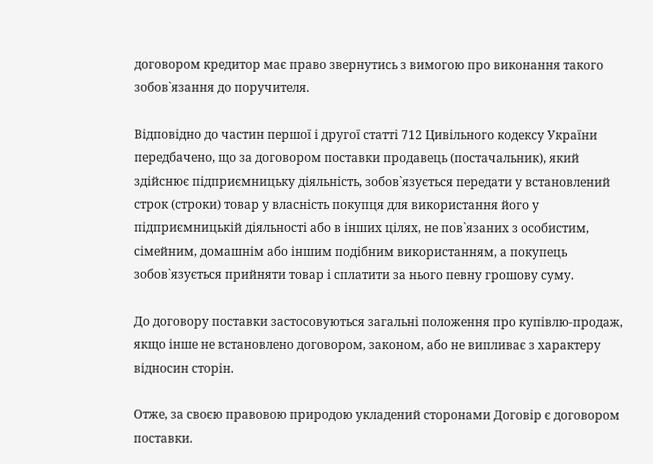договором кредитор має право звернутись з вимогою про виконання такого зобов`язання до поручителя.

Відповідно до частин першої і другої статті 712 Цивільного кодексу України передбачено, що за договором поставки продавець (постачальник), який здійснює підприємницьку діяльність, зобов`язується передати у встановлений строк (строки) товар у власність покупця для використання його у підприємницькій діяльності або в інших цілях, не пов`язаних з особистим, сімейним, домашнім або іншим подібним використанням, а покупець зобов`язується прийняти товар і сплатити за нього певну грошову суму.

До договору поставки застосовуються загальні положення про купівлю-продаж, якщо інше не встановлено договором, законом, або не випливає з характеру відносин сторін.

Отже, за своєю правовою природою укладений сторонами Договір є договором поставки.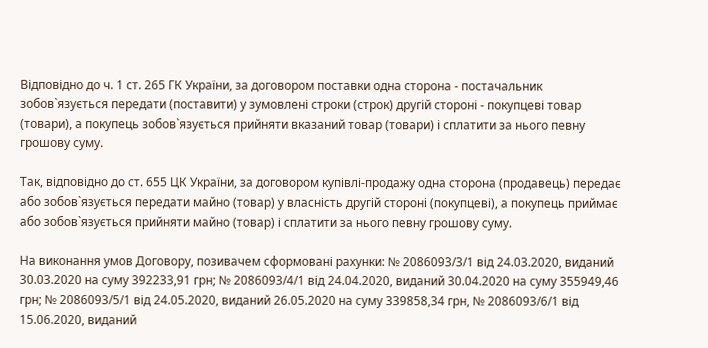Відповідно до ч. 1 ст. 265 ГК України, за договором поставки одна сторона - постачальник зобов`язується передати (поставити) у зумовлені строки (строк) другій стороні - покупцеві товар (товари), а покупець зобов`язується прийняти вказаний товар (товари) і сплатити за нього певну грошову суму.

Так, відповідно до ст. 655 ЦК України, за договором купівлі-продажу одна сторона (продавець) передає або зобов`язується передати майно (товар) у власність другій стороні (покупцеві), а покупець приймає або зобов`язується прийняти майно (товар) і сплатити за нього певну грошову суму.

На виконання умов Договору, позивачем сформовані рахунки: № 2086093/3/1 від 24.03.2020, виданий 30.03.2020 на суму 392233,91 грн; № 2086093/4/1 від 24.04.2020, виданий 30.04.2020 на суму 355949,46 грн; № 2086093/5/1 від 24.05.2020, виданий 26.05.2020 на суму 339858,34 грн, № 2086093/6/1 від 15.06.2020, виданий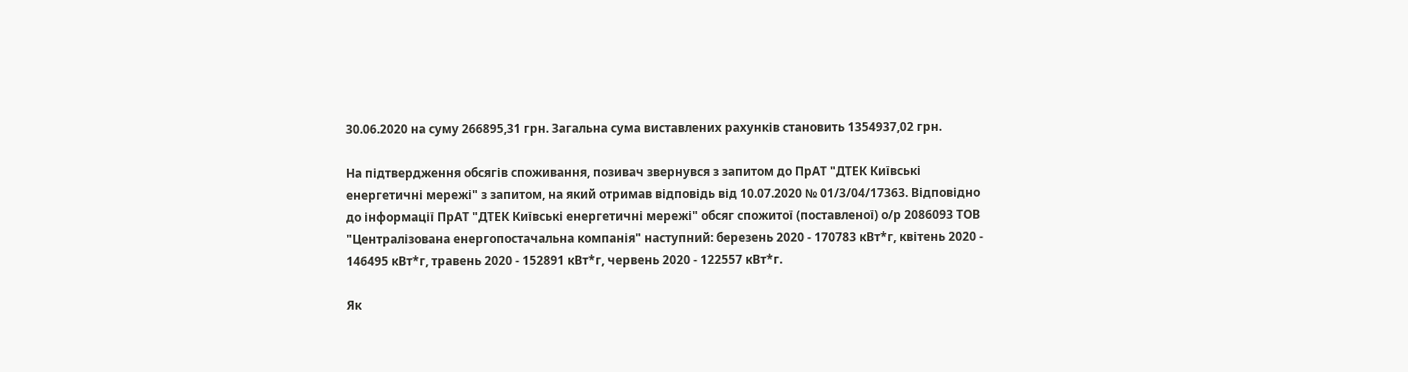30.06.2020 на суму 266895,31 грн. Загальна сума виставлених рахунків становить 1354937,02 грн.

На підтвердження обсягів споживання, позивач звернувся з запитом до ПрАТ "ДТЕК Київські енергетичні мережі" з запитом, на який отримав відповідь від 10.07.2020 № 01/3/04/17363. Відповідно до інформації ПрАТ "ДТЕК Київські енергетичні мережі" обсяг спожитої (поставленої) о/р 2086093 ТОВ "Централізована енергопостачальна компанія" наступний: березень 2020 - 170783 кВт*г, квітень 2020 - 146495 кВт*г, травень 2020 - 152891 кВт*г, червень 2020 - 122557 кВт*г.

Як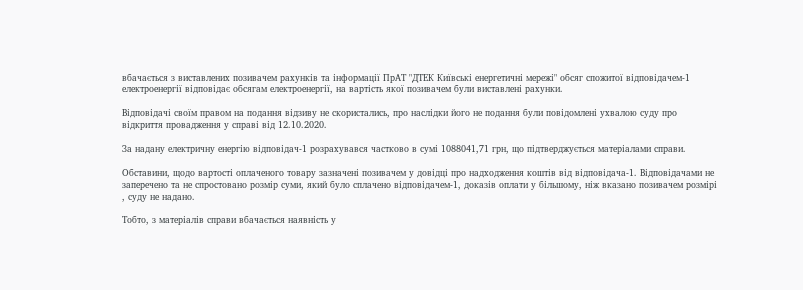вбачається з виставлених позивачем рахунків та інформації ПрАТ "ДТЕК Київські енергетичні мережі" обсяг спожитої відповідачем-1 електроенергії відповідає обсягам електроенергії, на вартість якої позивачем були виставлені рахунки.

Відповідачі своїм правом на подання відзиву не скористались, про наслідки його не подання були повідомлені ухвалою суду про відкриття провадження у справі від 12.10.2020.

За надану електричну енергію відповідач-1 розрахувався частково в сумі 1088041,71 грн, що підтверджується матеріалами справи.

Обставини, щодо вартості оплаченого товару зазначені позивачем у довідці про надходження коштів від відповідача-1. Відповідачами не заперечено та не спростовано розмір суми, який було сплачено відповідачем-1, доказів оплати у більшому, ніж вказано позивачем розмірі , суду не надано.

Тобто, з матеріалів справи вбачається наявність у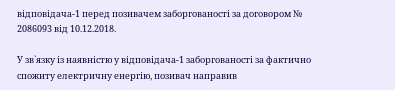відповідача-1 перед позивачем заборгованості за договором № 2086093 від 10.12.2018.

У зв`язку із наявністю у відповідача-1 заборгованості за фактично спожиту електричну енергію, позивач направив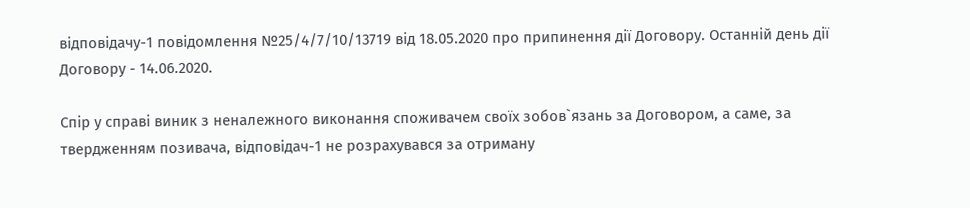відповідачу-1 повідомлення №25/4/7/10/13719 від 18.05.2020 про припинення дії Договору. Останній день дії Договору - 14.06.2020.

Спір у справі виник з неналежного виконання споживачем своїх зобов`язань за Договором, а саме, за твердженням позивача, відповідач-1 не розрахувався за отриману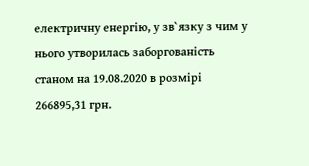електричну енергію, у зв`язку з чим у нього утворилась заборгованість станом на 19.08.2020 в розмірі 266895,31 грн.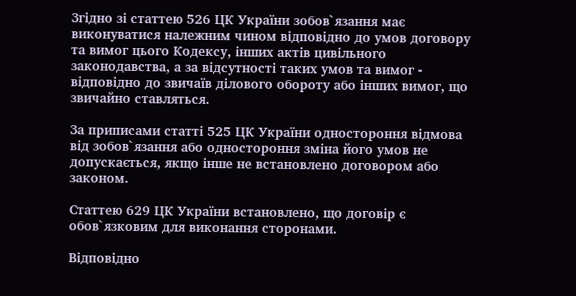Згідно зі статтею 526 ЦК України зобов`язання має виконуватися належним чином відповідно до умов договору та вимог цього Кодексу, інших актів цивільного законодавства, а за відсутності таких умов та вимог - відповідно до звичаїв ділового обороту або інших вимог, що звичайно ставляться.

За приписами статті 525 ЦК України одностороння відмова від зобов`язання або одностороння зміна його умов не допускається, якщо інше не встановлено договором або законом.

Статтею 629 ЦК України встановлено, що договір є обов`язковим для виконання сторонами.

Відповідно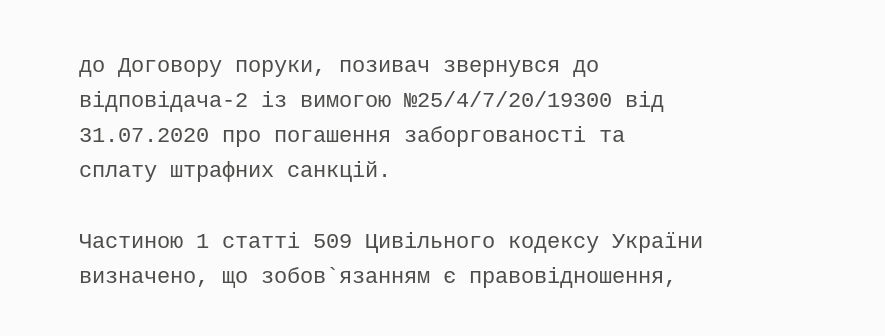до Договору поруки, позивач звернувся до відповідача-2 із вимогою №25/4/7/20/19300 від 31.07.2020 про погашення заборгованості та сплату штрафних санкцій.

Частиною 1 статті 509 Цивільного кодексу України визначено, що зобов`язанням є правовідношення,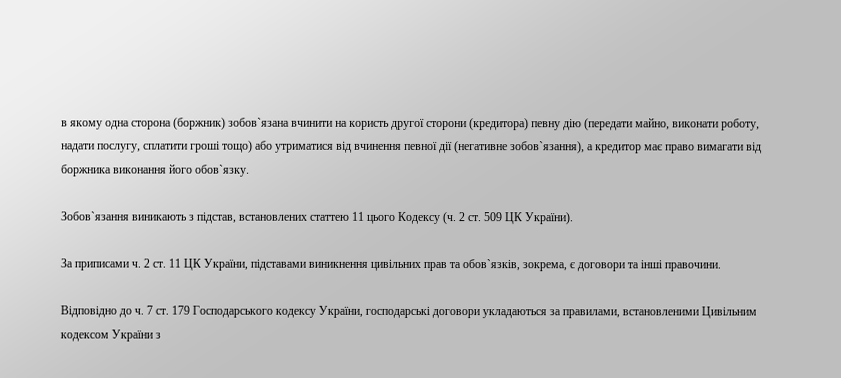в якому одна сторона (боржник) зобов`язана вчинити на користь другої сторони (кредитора) певну дію (передати майно, виконати роботу, надати послугу, сплатити гроші тощо) або утриматися від вчинення певної дії (негативне зобов`язання), а кредитор має право вимагати від боржника виконання його обов`язку.

Зобов`язання виникають з підстав, встановлених статтею 11 цього Кодексу (ч. 2 ст. 509 ЦК України).

За приписами ч. 2 ст. 11 ЦК України, підставами виникнення цивільних прав та обов`язків, зокрема, є договори та інші правочини.

Відповідно до ч. 7 ст. 179 Господарського кодексу України, господарські договори укладаються за правилами, встановленими Цивільним кодексом України з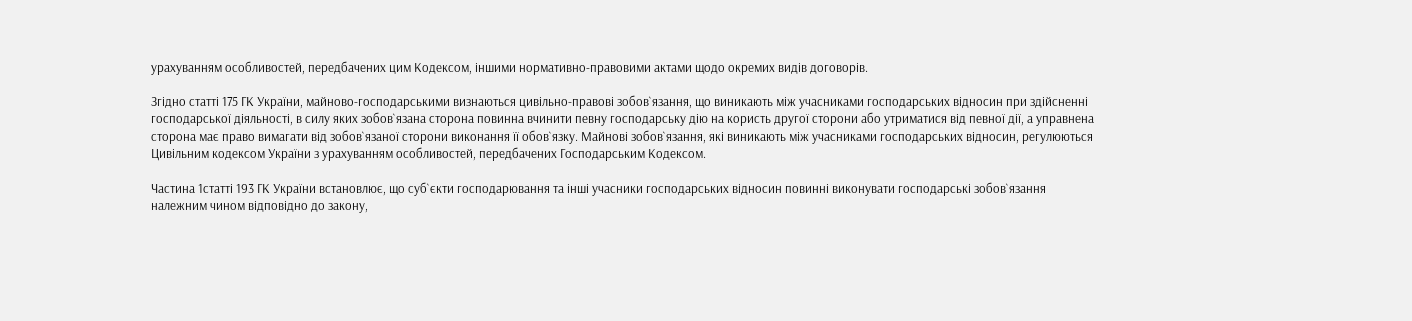урахуванням особливостей, передбачених цим Кодексом, іншими нормативно-правовими актами щодо окремих видів договорів.

Згідно статті 175 ГК України, майново-господарськими визнаються цивільно-правові зобов`язання, що виникають між учасниками господарських відносин при здійсненні господарської діяльності, в силу яких зобов`язана сторона повинна вчинити певну господарську дію на користь другої сторони або утриматися від певної дії, а управнена сторона має право вимагати від зобов`язаної сторони виконання її обов`язку. Майнові зобов`язання, які виникають між учасниками господарських відносин, регулюються Цивільним кодексом України з урахуванням особливостей, передбачених Господарським Кодексом.

Частина 1статті 193 ГК України встановлює, що суб`єкти господарювання та інші учасники господарських відносин повинні виконувати господарські зобов`язання належним чином відповідно до закону,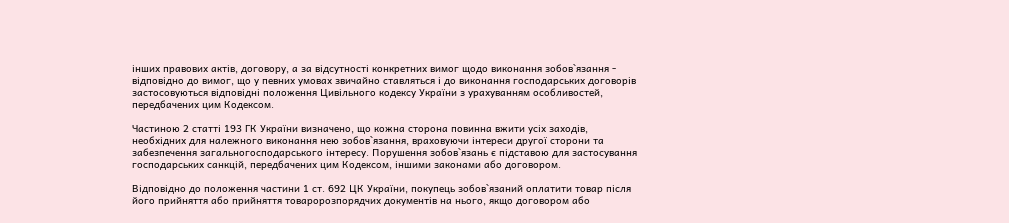інших правових актів, договору, а за відсутності конкретних вимог щодо виконання зобов`язання - відповідно до вимог, що у певних умовах звичайно ставляться і до виконання господарських договорів застосовуються відповідні положення Цивільного кодексу України з урахуванням особливостей, передбачених цим Кодексом.

Частиною 2 статті 193 ГК України визначено, що кожна сторона повинна вжити усіх заходів, необхідних для належного виконання нею зобов`язання, враховуючи інтереси другої сторони та забезпечення загальногосподарського інтересу. Порушення зобов`язань є підставою для застосування господарських санкцій, передбачених цим Кодексом, іншими законами або договором.

Відповідно до положення частини 1 ст. 692 ЦК України, покупець зобов`язаний оплатити товар після його прийняття або прийняття товаророзпорядчих документів на нього, якщо договором або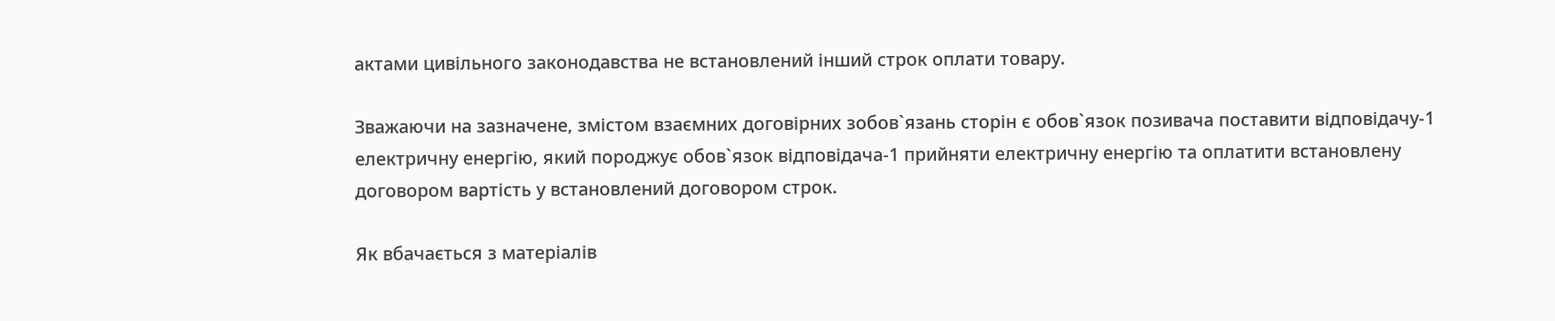актами цивільного законодавства не встановлений інший строк оплати товару.

Зважаючи на зазначене, змістом взаємних договірних зобов`язань сторін є обов`язок позивача поставити відповідачу-1 електричну енергію, який породжує обов`язок відповідача-1 прийняти електричну енергію та оплатити встановлену договором вартість у встановлений договором строк.

Як вбачається з матеріалів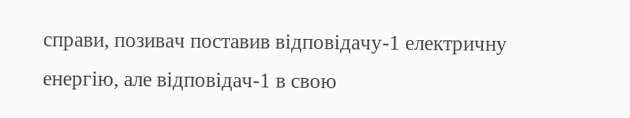справи, позивач поставив відповідачу-1 електричну енергію, але відповідач-1 в свою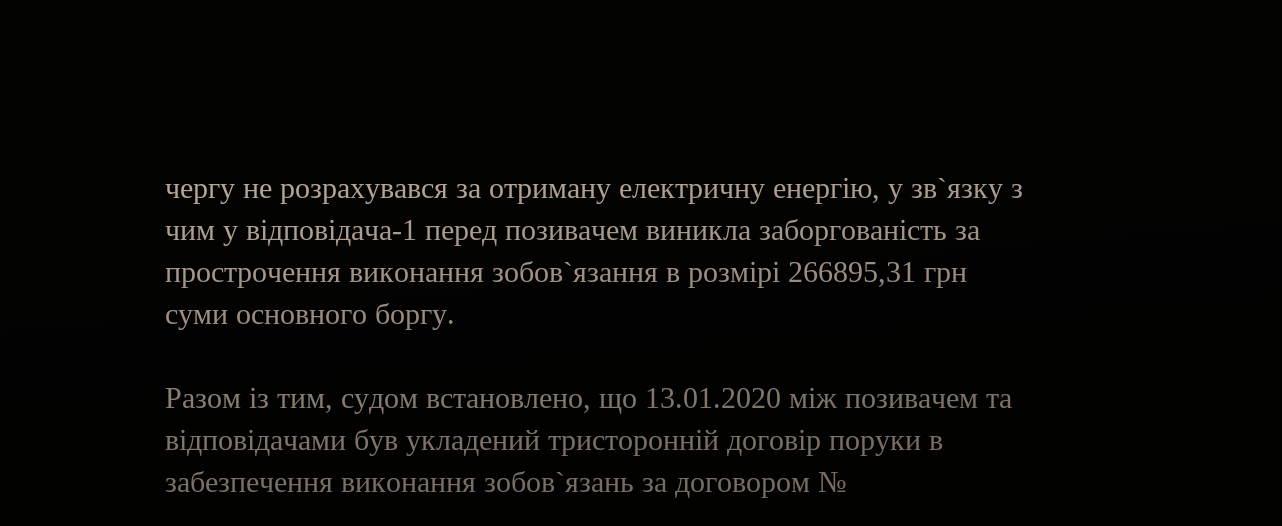чергу не розрахувався за отриману електричну енергію, у зв`язку з чим у відповідача-1 перед позивачем виникла заборгованість за прострочення виконання зобов`язання в розмірі 266895,31 грн суми основного боргу.

Разом із тим, судом встановлено, що 13.01.2020 між позивачем та відповідачами був укладений тристоронній договір поруки в забезпечення виконання зобов`язань за договором №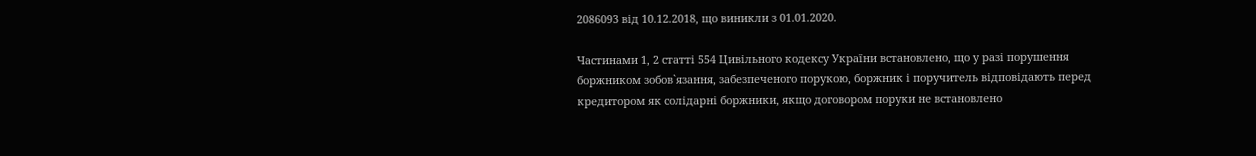2086093 від 10.12.2018, що виникли з 01.01.2020.

Частинами 1, 2 статті 554 Цивільного кодексу України встановлено, що у разі порушення боржником зобов`язання, забезпеченого порукою, боржник і поручитель відповідають перед кредитором як солідарні боржники, якщо договором поруки не встановлено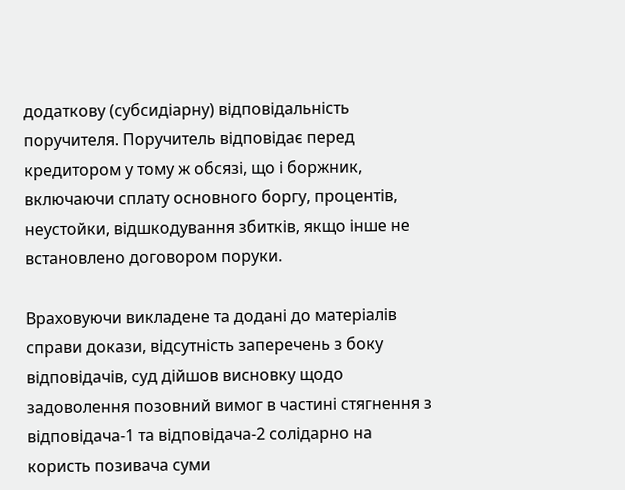додаткову (субсидіарну) відповідальність поручителя. Поручитель відповідає перед кредитором у тому ж обсязі, що і боржник, включаючи сплату основного боргу, процентів, неустойки, відшкодування збитків, якщо інше не встановлено договором поруки.

Враховуючи викладене та додані до матеріалів справи докази, відсутність заперечень з боку відповідачів, суд дійшов висновку щодо задоволення позовний вимог в частині стягнення з відповідача-1 та відповідача-2 солідарно на користь позивача суми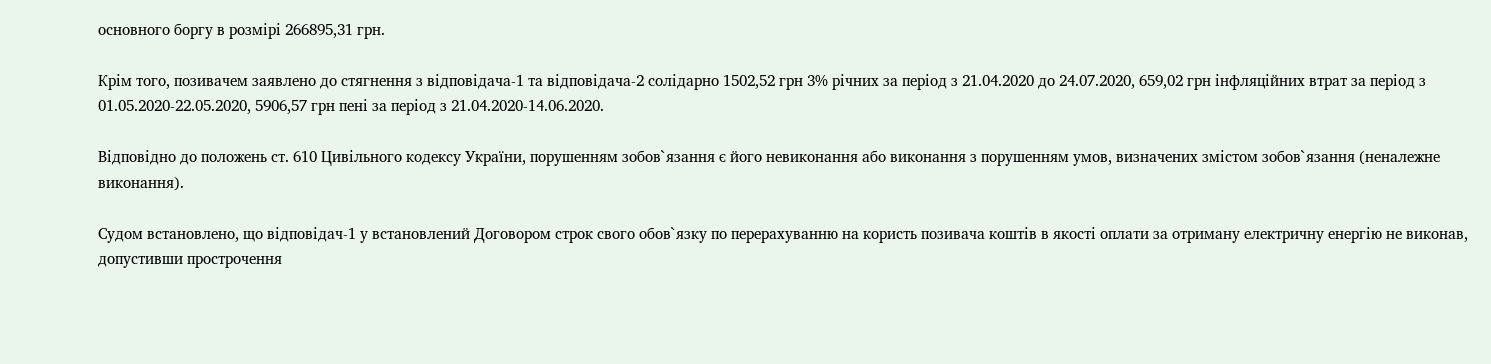основного боргу в розмірі 266895,31 грн.

Крім того, позивачем заявлено до стягнення з відповідача-1 та відповідача-2 солідарно 1502,52 грн 3% річних за період з 21.04.2020 до 24.07.2020, 659,02 грн інфляційних втрат за період з 01.05.2020-22.05.2020, 5906,57 грн пені за період з 21.04.2020-14.06.2020.

Відповідно до положень ст. 610 Цивільного кодексу України, порушенням зобов`язання є його невиконання або виконання з порушенням умов, визначених змістом зобов`язання (неналежне виконання).

Судом встановлено, що відповідач-1 у встановлений Договором строк свого обов`язку по перерахуванню на користь позивача коштів в якості оплати за отриману електричну енергію не виконав, допустивши прострочення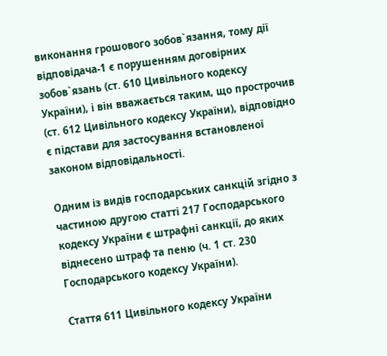виконання грошового зобов`язання, тому дії відповідача-1 є порушенням договірних зобов`язань (ст. 610 Цивільного кодексу України), і він вважається таким, що прострочив (ст. 612 Цивільного кодексу України), відповідно є підстави для застосування встановленої законом відповідальності.

Одним із видів господарських санкцій згідно з частиною другою статті 217 Господарського кодексу України є штрафні санкції, до яких віднесено штраф та пеню (ч. 1 ст. 230 Господарського кодексу України).

Стаття 611 Цивільного кодексу України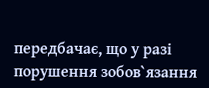передбачає, що у разі порушення зобов`язання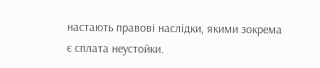настають правові наслідки, якими зокрема є сплата неустойки.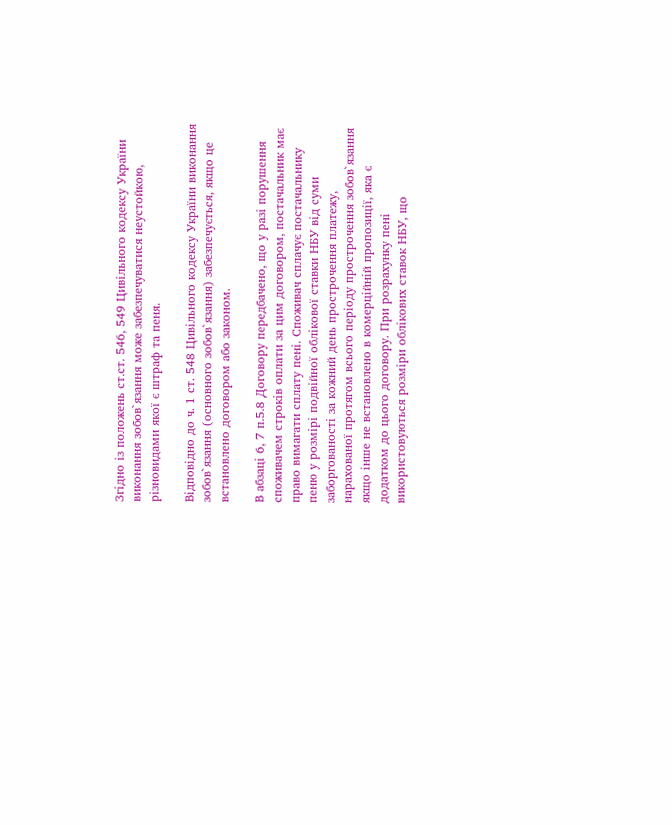Згідно із положень ст.ст. 546, 549 Цивільного кодексу України виконання зобов`язання може забезпечуватися неустойкою, різновидами якої є штраф та пеня.

Відповідно до ч. 1 ст. 548 Цивільного кодексу України виконання зобов`язання (основного зобов`язання) забезпечується, якщо це встановлено договором або законом.

В абзаці 6, 7 п.5.8 Договору передбачено, що у разі порушення споживачем строків оплати за цим договором, постачальник має право вимагати сплату пені. Споживач сплачує постачальнику пеню у розмірі подвійної облікової ставки НБУ від суми заборгованості за кожний день прострочення платежу, нарахованої протягом всього періоду прострочення зобов`язання якщо інше не встановлено в комерційній пропозиції, яка є додатком до цього договору. При розрахунку пені використовуються розміри облікових ставок НБУ, що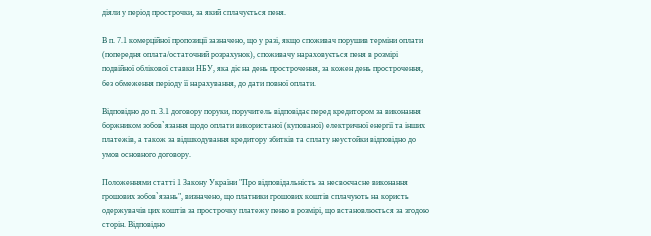діяли у період прострочки, за який сплачується пеня.

В п. 7.1 комерційної пропозиції зазначено, що у разі, якщо споживач порушив терміни оплати (попередня оплата/остаточний розрахунок), споживачу нараховується пеня в розмірі подвійної облікової ставки НБУ, яка діє на день прострочення, за кожен день прострочення, без обмеження періоду її нарахування, до дати повної оплати.

Відповідно до п. 3.1 договору поруки, поручитель відповідає перед кредитором за виконання боржником зобов`язання щодо оплати використаної (купованої) електричної енергії та інших платежів, а також за відшкодування кредитору збитків та сплату неустойки відповідно до умов основного договору.

Положеннями статті 1 Закону України "Про відповідальність за несвоєчасне виконання грошових зобов`язань", визначено, що платники грошових коштів сплачують на користь одержувачів цих коштів за прострочку платежу пеню в розмірі, що встановлюється за згодою сторін. Відповідно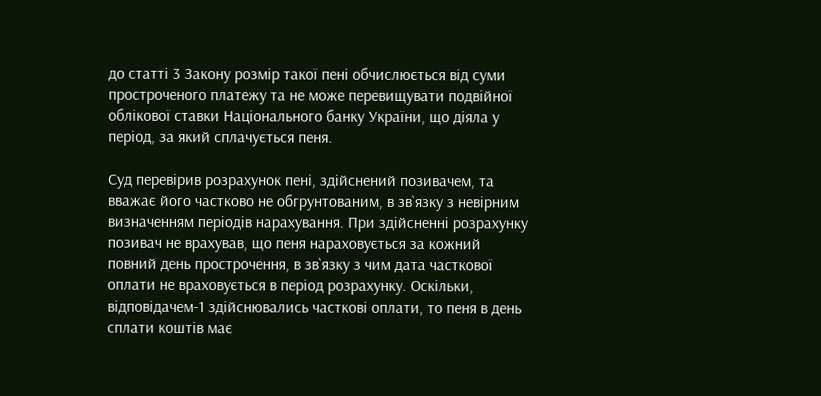до статті 3 Закону розмір такої пені обчислюється від суми простроченого платежу та не може перевищувати подвійної облікової ставки Національного банку України, що діяла у період, за який сплачується пеня.

Суд перевірив розрахунок пені, здійснений позивачем, та вважає його частково не обгрунтованим, в зв`язку з невірним визначенням періодів нарахування. При здійсненні розрахунку позивач не врахував, що пеня нараховується за кожний повний день прострочення, в зв`язку з чим дата часткової оплати не враховується в період розрахунку. Оскільки, відповідачем-1 здійснювались часткові оплати, то пеня в день сплати коштів має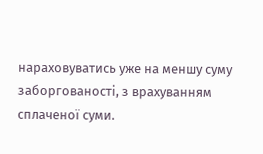нараховуватись уже на меншу суму заборгованості, з врахуванням сплаченої суми.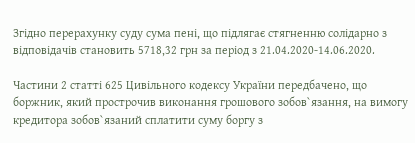Згідно перерахунку суду сума пені, що підлягає стягненню солідарно з відповідачів становить 5718,32 грн за період з 21.04.2020-14.06.2020.

Частини 2 статті 625 Цивільного кодексу України передбачено, що боржник, який прострочив виконання грошового зобов`язання, на вимогу кредитора зобов`язаний сплатити суму боргу з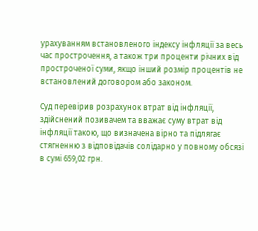урахуванням встановленого індексу інфляції за весь час прострочення, а також три проценти річних від простроченої суми, якщо інший розмір процентів не встановлений договором або законом.

Суд перевірив розрахунок втрат від інфляції, здійснений позивачем та вважає суму втрат від інфляції такою, що визначена вірно та підлягає стягненню з відповідачів солідарно у повному обсязі в сумі 659,02 грн.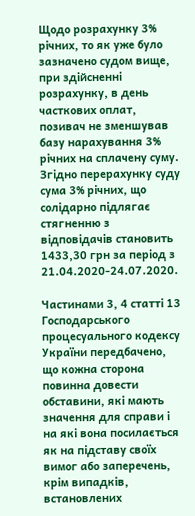Щодо розрахунку 3% річних, то як уже було зазначено судом вище, при здійсненні розрахунку, в день часткових оплат, позивач не зменшував базу нарахування 3% річних на сплачену суму. Згідно перерахунку суду сума 3% річних, що солідарно підлягає стягненню з відповідачів становить 1433,30 грн за період з 21.04.2020-24.07.2020.

Частинами 3, 4 статті 13 Господарського процесуального кодексу України передбачено, що кожна сторона повинна довести обставини, які мають значення для справи і на які вона посилається як на підставу своїх вимог або заперечень, крім випадків, встановлених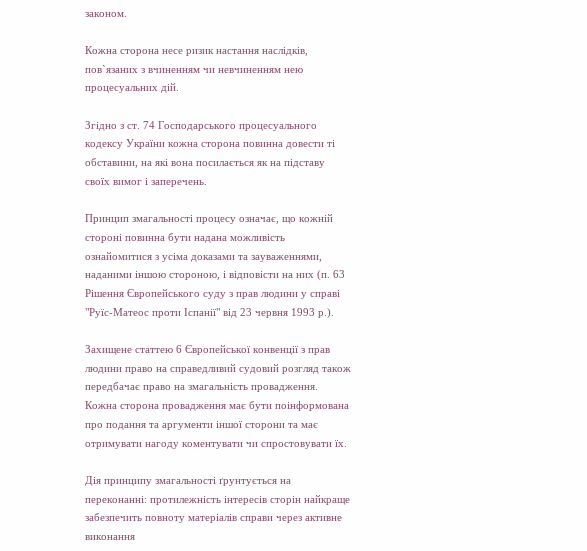законом.

Кожна сторона несе ризик настання наслідків, пов`язаних з вчиненням чи невчиненням нею процесуальних дій.

Згідно з ст. 74 Господарського процесуального кодексу України кожна сторона повинна довести ті обставини, на які вона посилається як на підставу своїх вимог і заперечень.

Принцип змагальності процесу означає, що кожній стороні повинна бути надана можливість ознайомитися з усіма доказами та зауваженнями, наданими іншою стороною, і відповісти на них (п. 63 Рішення Європейського суду з прав людини у справі "Руїс-Матеос проти Іспанії" від 23 червня 1993 р.).

Захищене статтею 6 Європейської конвенції з прав людини право на справедливий судовий розгляд також передбачає право на змагальність провадження. Кожна сторона провадження має бути поінформована про подання та аргументи іншої сторони та має отримувати нагоду коментувати чи спростовувати їх.

Дія принципу змагальності ґрунтується на переконанні: протилежність інтересів сторін найкраще забезпечить повноту матеріалів справи через активне виконання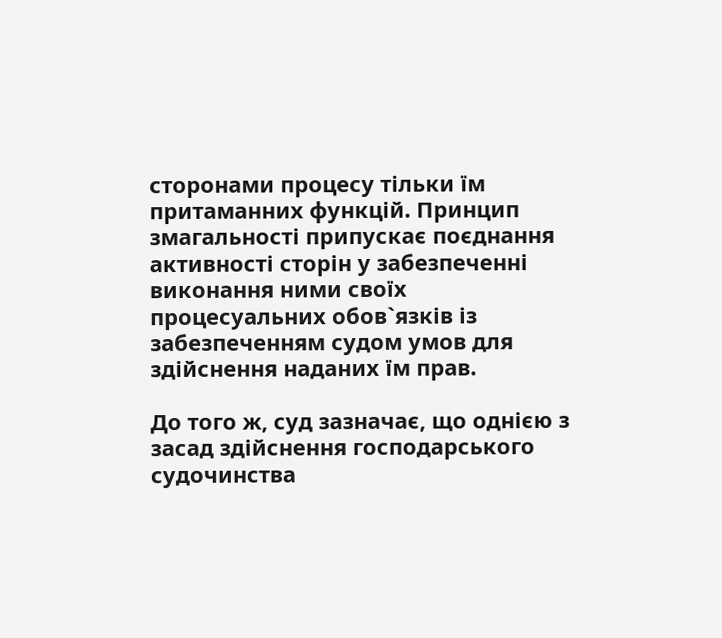сторонами процесу тільки їм притаманних функцій. Принцип змагальності припускає поєднання активності сторін у забезпеченні виконання ними своїх процесуальних обов`язків із забезпеченням судом умов для здійснення наданих їм прав.

До того ж, суд зазначає, що однією з засад здійснення господарського судочинства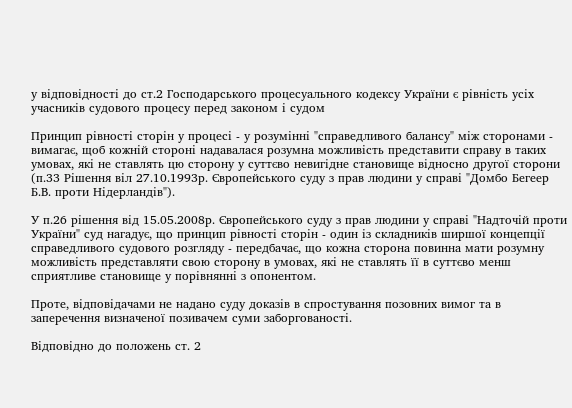у відповідності до ст.2 Господарського процесуального кодексу України є рівність усіх учасників судового процесу перед законом і судом

Принцип рівності сторін у процесі - у розумінні "справедливого балансу" між сторонами - вимагає, щоб кожній стороні надавалася розумна можливість представити справу в таких умовах, які не ставлять цю сторону у суттєво невигідне становище відносно другої сторони (п.33 Рішення віл 27.10.1993р. Європейського суду з прав людини у справі "Домбо Бегеер Б.В. проти Нідерландів").

У п.26 рішення від 15.05.2008р. Європейського суду з прав людини у справі "Надточій проти України" суд нагадує, що принцип рівності сторін - один із складників ширшої концепції справедливого судового розгляду - передбачає, що кожна сторона повинна мати розумну можливість представляти свою сторону в умовах, які не ставлять її в суттєво менш сприятливе становище у порівнянні з опонентом.

Проте, відповідачами не надано суду доказів в спростування позовних вимог та в заперечення визначеної позивачем суми заборгованості.

Відповідно до положень ст. 2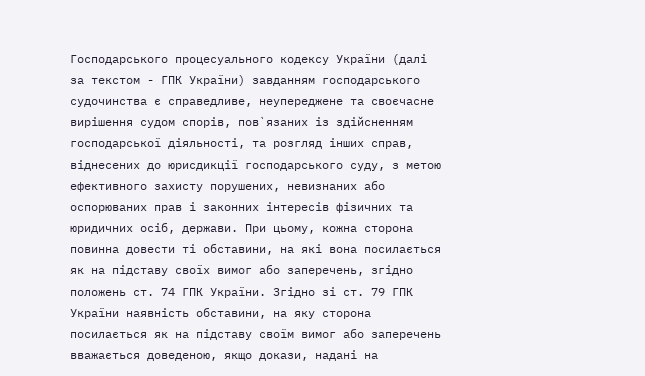Господарського процесуального кодексу України (далі за текстом - ГПК України) завданням господарського судочинства є справедливе, неупереджене та своєчасне вирішення судом спорів, пов`язаних із здійсненням господарської діяльності, та розгляд інших справ, віднесених до юрисдикції господарського суду, з метою ефективного захисту порушених, невизнаних або оспорюваних прав і законних інтересів фізичних та юридичних осіб, держави. При цьому, кожна сторона повинна довести ті обставини, на які вона посилається як на підставу своїх вимог або заперечень, згідно положень ст. 74 ГПК України. Згідно зі ст. 79 ГПК України наявність обставини, на яку сторона посилається як на підставу своїм вимог або заперечень вважається доведеною, якщо докази, надані на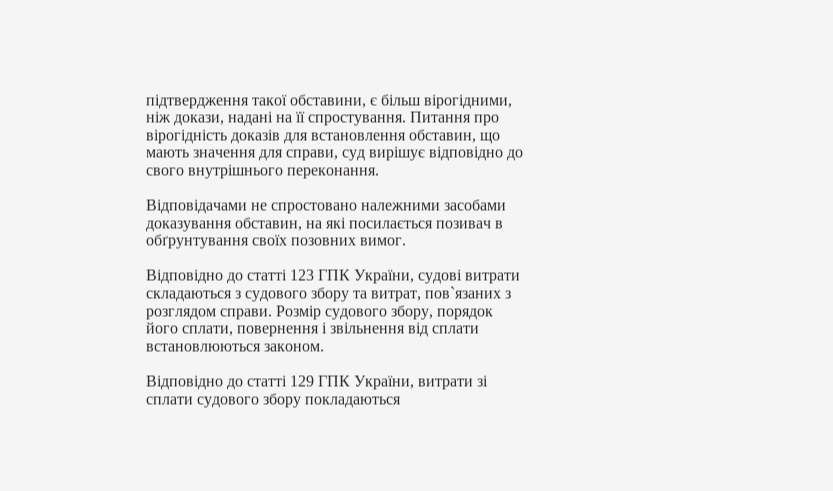підтвердження такої обставини, є більш вірогідними, ніж докази, надані на її спростування. Питання про вірогідність доказів для встановлення обставин, що мають значення для справи, суд вирішує відповідно до свого внутрішнього переконання.

Відповідачами не спростовано належними засобами доказування обставин, на які посилається позивач в обґрунтування своїх позовних вимог.

Відповідно до статті 123 ГПК України, судові витрати складаються з судового збору та витрат, пов`язаних з розглядом справи. Розмір судового збору, порядок його сплати, повернення і звільнення від сплати встановлюються законом.

Відповідно до статті 129 ГПК України, витрати зі сплати судового збору покладаються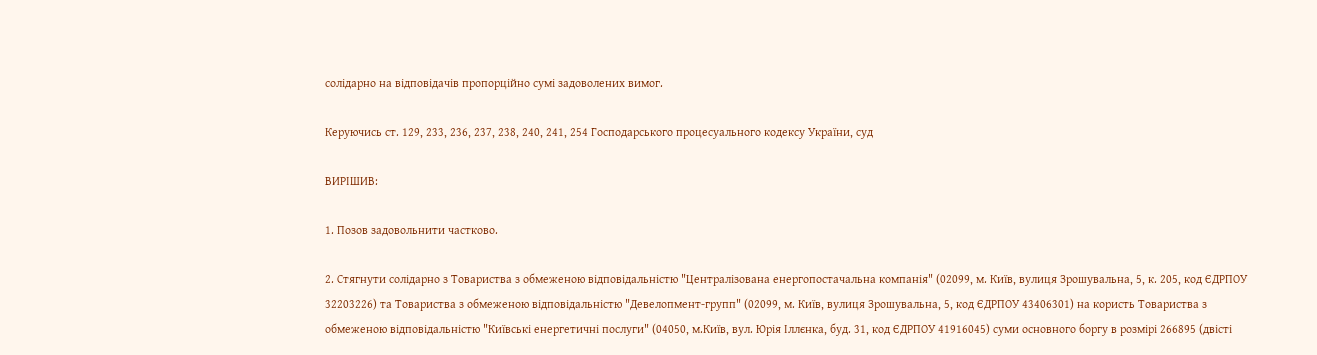солідарно на відповідачів пропорційно сумі задоволених вимог.

Керуючись ст. 129, 233, 236, 237, 238, 240, 241, 254 Господарського процесуального кодексу України, суд

ВИРІШИВ:

1. Позов задовольнити частково.

2. Стягнути солідарно з Товариства з обмеженою відповідальністю "Централізована енергопостачальна компанія" (02099, м. Київ, вулиця Зрошувальна, 5, к. 205, код ЄДРПОУ 32203226) та Товариства з обмеженою відповідальністю "Девелопмент-групп" (02099, м. Київ, вулиця Зрошувальна, 5, код ЄДРПОУ 43406301) на користь Товариства з обмеженою відповідальністю "Київські енергетичні послуги" (04050, м.Київ, вул. Юрія Іллєнка, буд. 31, код ЄДРПОУ 41916045) суми основного боргу в розмірі 266895 (двісті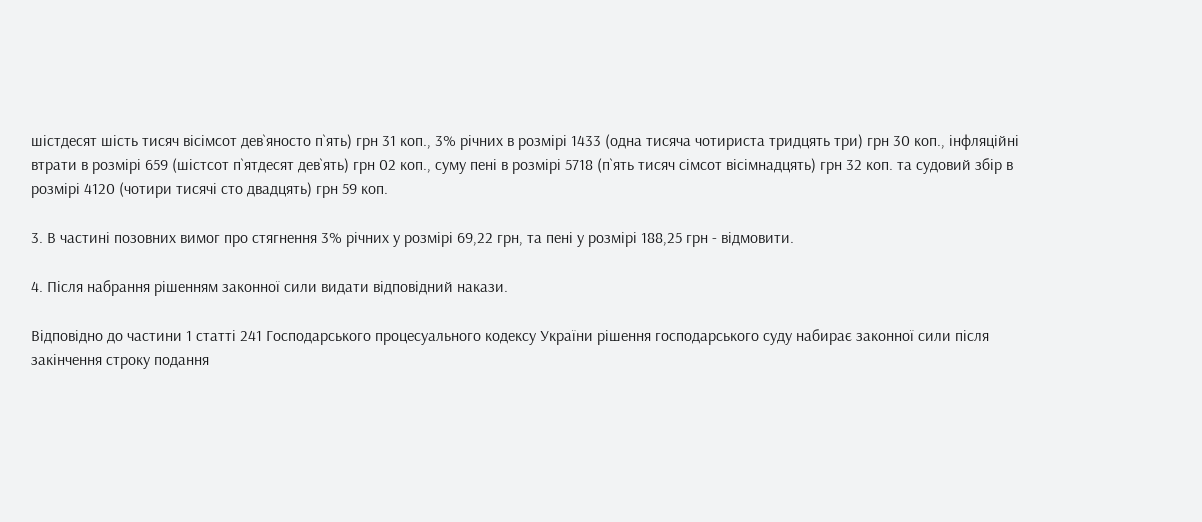шістдесят шість тисяч вісімсот дев`яносто п`ять) грн 31 коп., 3% річних в розмірі 1433 (одна тисяча чотириста тридцять три) грн 30 коп., інфляційні втрати в розмірі 659 (шістсот п`ятдесят дев`ять) грн 02 коп., суму пені в розмірі 5718 (п`ять тисяч сімсот вісімнадцять) грн 32 коп. та судовий збір в розмірі 4120 (чотири тисячі сто двадцять) грн 59 коп.

3. В частині позовних вимог про стягнення 3% річних у розмірі 69,22 грн, та пені у розмірі 188,25 грн - відмовити.

4. Після набрання рішенням законної сили видати відповідний накази.

Відповідно до частини 1 статті 241 Господарського процесуального кодексу України рішення господарського суду набирає законної сили після закінчення строку подання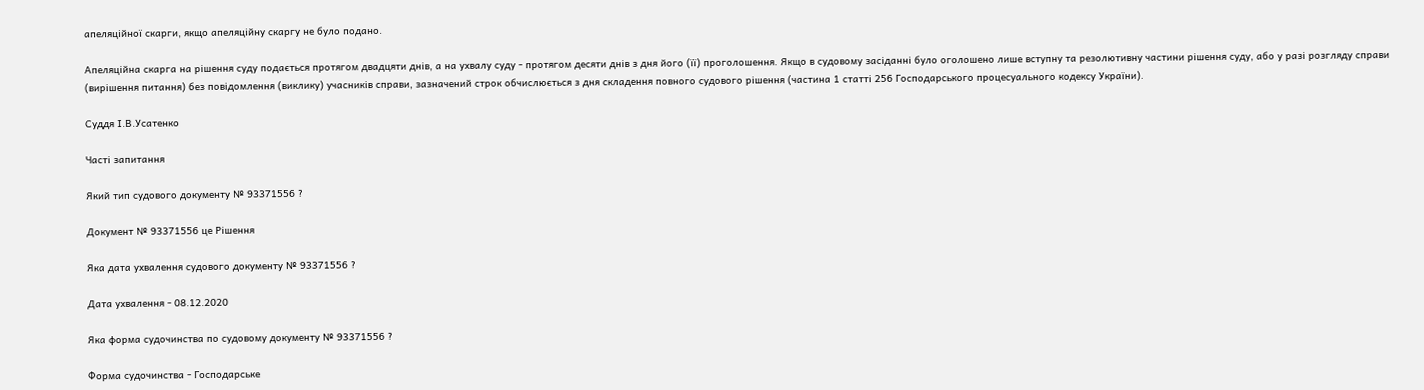апеляційної скарги, якщо апеляційну скаргу не було подано.

Апеляційна скарга на рішення суду подається протягом двадцяти днів, а на ухвалу суду - протягом десяти днів з дня його (її) проголошення. Якщо в судовому засіданні було оголошено лише вступну та резолютивну частини рішення суду, або у разі розгляду справи (вирішення питання) без повідомлення (виклику) учасників справи, зазначений строк обчислюється з дня складення повного судового рішення (частина 1 статті 256 Господарського процесуального кодексу України).

Суддя І.В.Усатенко

Часті запитання

Який тип судового документу № 93371556 ?

Документ № 93371556 це Рішення

Яка дата ухвалення судового документу № 93371556 ?

Дата ухвалення - 08.12.2020

Яка форма судочинства по судовому документу № 93371556 ?

Форма судочинства - Господарське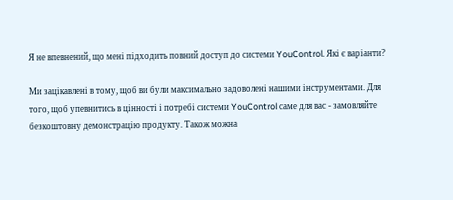Я не впевнений, що мені підходить повний доступ до системи YouControl. Які є варіанти?

Ми зацікавлені в тому, щоб ви були максимально задоволені нашими інструментами. Для того, щоб упевнитись в цінності і потребі системи YouControl саме для вас - замовляйте безкоштовну демонстрацію продукту. Також можна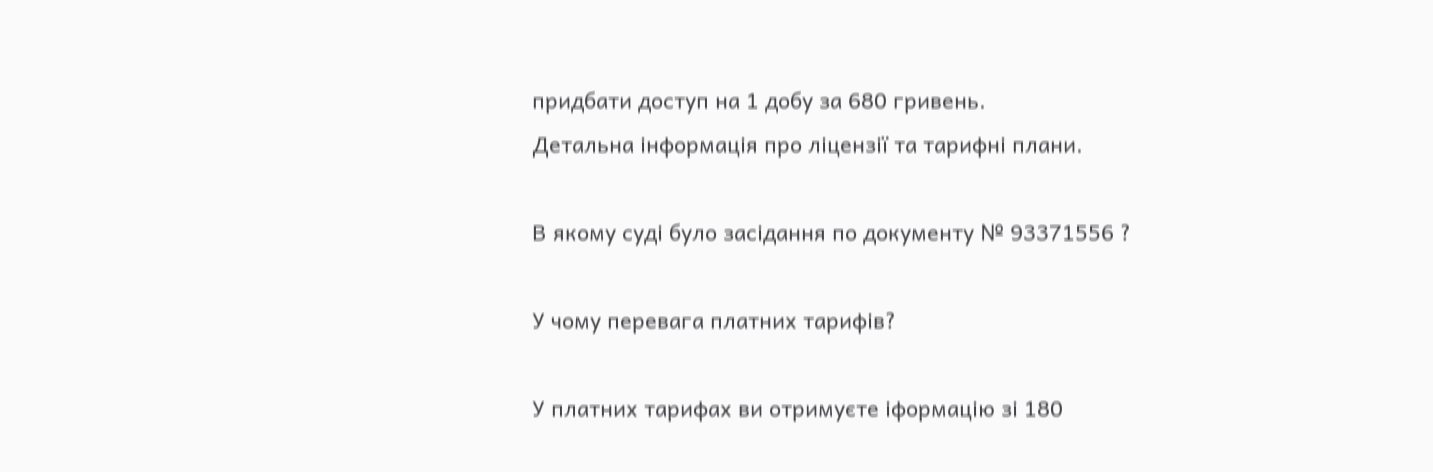придбати доступ на 1 добу за 680 гривень.
Детальна інформація про ліцензії та тарифні плани.

В якому cуді було засідання по документу № 93371556 ?

У чому перевага платних тарифів?

У платних тарифах ви отримуєте іформацію зі 180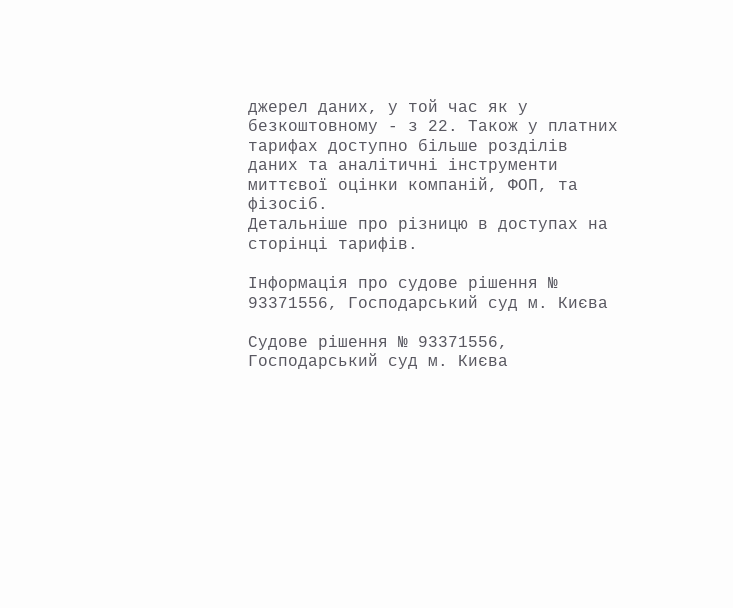джерел даних, у той час як у безкоштовному - з 22. Також у платних тарифах доступно більше розділів даних та аналітичні інструменти миттєвої оцінки компаній, ФОП, та фізосіб.
Детальніше про різницю в доступах на сторінці тарифів.

Інформація про судове рішення № 93371556, Господарський суд м. Києва

Судове рішення № 93371556, Господарський суд м. Києва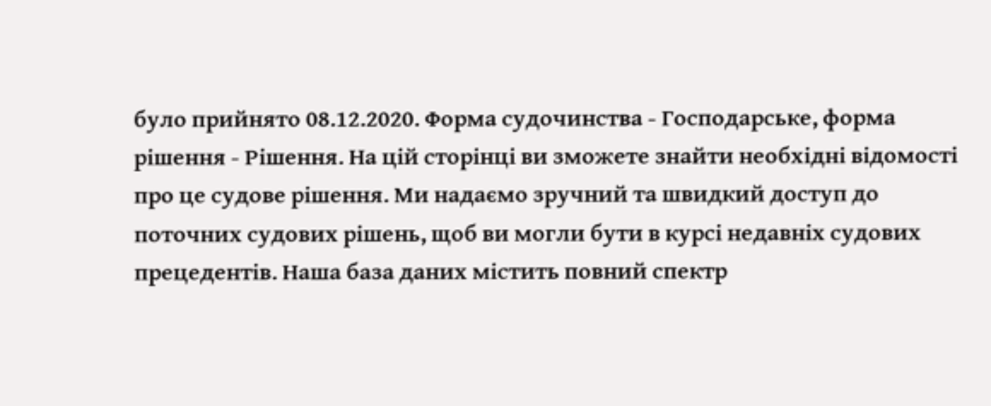було прийнято 08.12.2020. Форма судочинства - Господарське, форма рішення - Рішення. На цій сторінці ви зможете знайти необхідні відомості про це судове рішення. Ми надаємо зручний та швидкий доступ до поточних судових рішень, щоб ви могли бути в курсі недавніх судових прецедентів. Наша база даних містить повний спектр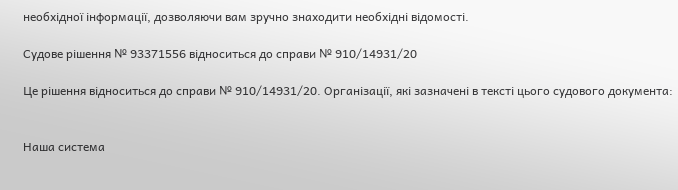необхідної інформації, дозволяючи вам зручно знаходити необхідні відомості.

Судове рішення № 93371556 відноситься до справи № 910/14931/20

Це рішення відноситься до справи № 910/14931/20. Організації, які зазначені в тексті цього судового документа:


Наша система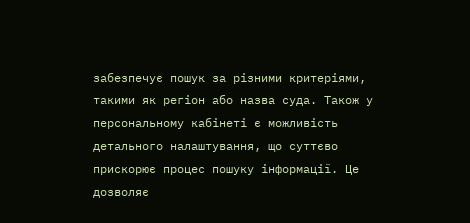забезпечує пошук за різними критеріями, такими як регіон або назва суда. Також у персональному кабінеті є можливість детального налаштування, що суттєво прискорює процес пошуку інформації. Це дозволяє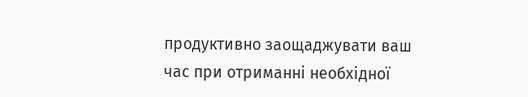продуктивно заощаджувати ваш час при отриманні необхідної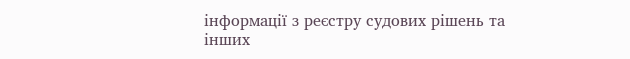інформації з реєстру судових рішень та інших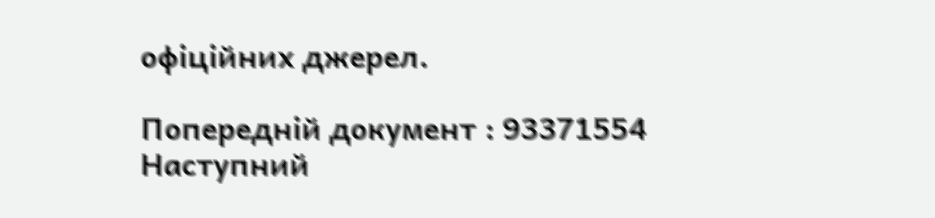офіційних джерел.

Попередній документ : 93371554
Наступний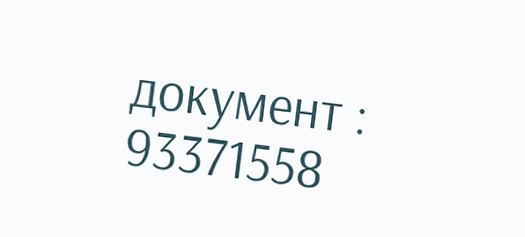документ : 93371558